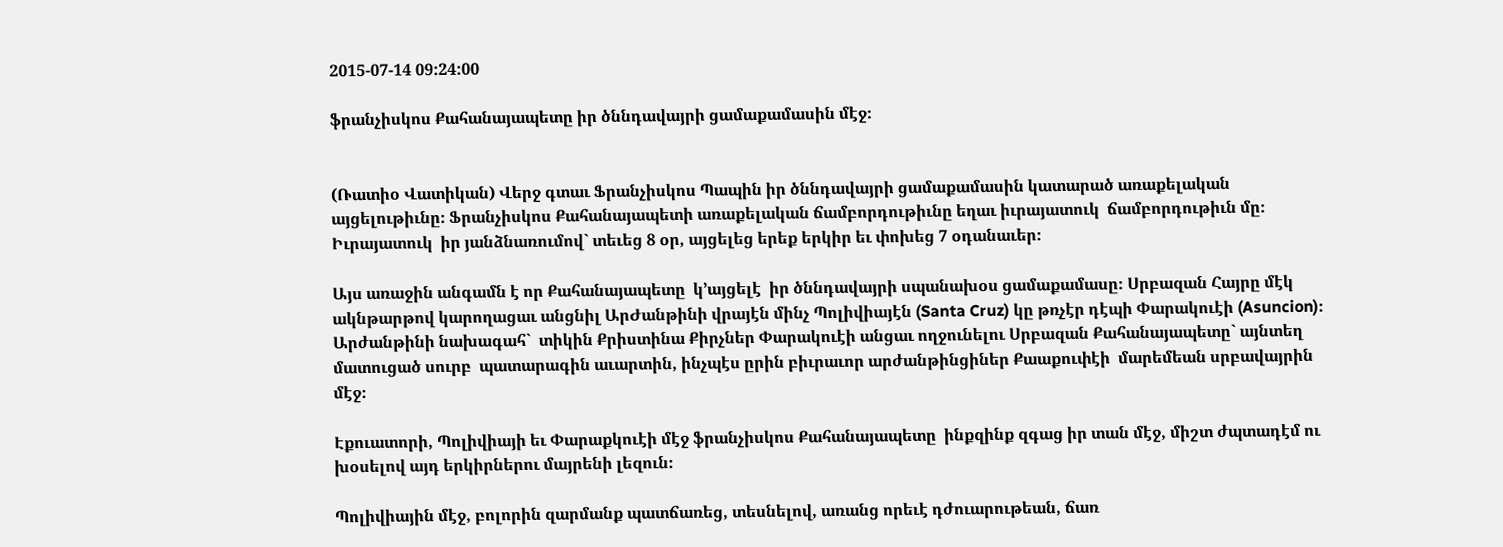2015-07-14 09:24:00

ֆրանչիսկոս Քահանայապետը իր ծննդավայրի ցամաքամասին մէջ։


(Ռատիօ Վատիկան) Վերջ գտաւ Ֆրանչիսկոս Պապին իր ծննդավայրի ցամաքամասին կատարած առաքելական այցելութիւնը։ Ֆրանչիսկոս Քահանայապետի առաքելական ճամբորդութիւնը եղաւ իւրայատուկ  ճամբորդութիւն մը։ Իւրայատուկ  իր յանձնառումով` տեւեց 8 օր, այցելեց երեք երկիր եւ փոխեց 7 օդանաւեր։

Այս առաջին անգամն է որ Քահանայապետը  կ’այցելէ  իր ծննդավայրի սպանախօս ցամաքամասը։ Սրբազան Հայրը մէկ ակնթարթով կարողացաւ անցնիլ ԱրԺանթինի վրայէն մինչ Պոլիվիայէն (Santa Cruz) կը թռչէր դէպի Փարակուէի (Asuncion)։ Արժանթինի նախագահ`  տիկին Քրիստինա Քիրչներ Փարակուէի անցաւ ողջունելու Սրբազան Քահանայապետը` այնտեղ մատուցած սուրբ  պատարագին աւարտին, ինչպէս ըրին բիւրաւոր արժանթինցիներ Քաաքուփէի  մարեմեան սրբավայրին մէջ։

Էքուատորի, Պոլիվիայի եւ Փարաքկուէի մէջ ֆրանչիսկոս Քահանայապետը  ինքզինք զգաց իր տան մէջ, միշտ ժպտադէմ ու խօսելով այդ երկիրներու մայրենի լեզուն։

Պոլիվիային մէջ, բոլորին զարմանք պատճառեց, տեսնելով, առանց որեւէ դժուարութեան, ճառ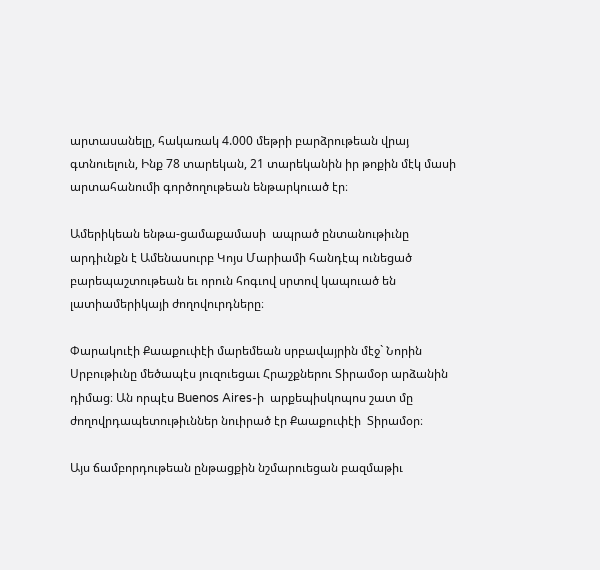արտասանելը, հակառակ 4.000 մեթրի բարձրութեան վրայ գտնուելուն, Ինք 78 տարեկան, 21 տարեկանին իր թոքին մէկ մասի արտահանումի գործողութեան ենթարկուած էր։

Ամերիկեան ենթա-ցամաքամասի  ապրած ընտանութիւնը արդիւնքն է Ամենասուրբ Կոյս Մարիամի հանդէպ ունեցած բարեպաշտութեան եւ որուն հոգւով սրտով կապուած են  լատիամերիկայի ժողովուրդները։

Փարակուէի Քաաքուփէի մարեմեան սրբավայրին մէջ` Նորին Սրբութիւնը մեծապէս յուզուեցաւ Հրաշքներու Տիրամօր արձանին դիմաց։ Ան որպէս Buenos Aires-ի  արքեպիսկոպոս շատ մը ժողովրդապետութիւններ նուիրած էր Քաաքուփէի  Տիրամօր։

Այս ճամբորդութեան ընթացքին նշմարուեցան բազմաթիւ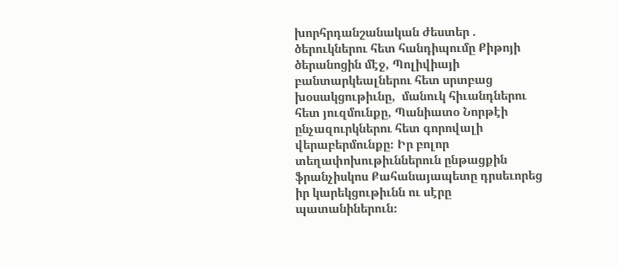խորհրդանշանական ժեստեր . ծերուկներու հետ հանդիպումը Քիթոյի ծերանոցին մէջ, Պոլիվիայի բանտարկեալներու հետ սրտբաց խօսակցութիւնը,  մանուկ հիւանդներու հետ յուզմունքը, Պանիատօ Նորթէի ընչազուրկներու հետ գորովալի վերաբերմունքը։ Իր բոլոր տեղափոխութիւններուն ընթացքին ֆրանչիսկոս Քահանայապետը դրսեւորեց իր կարեկցութիւնն ու սէրը պատանիներուն։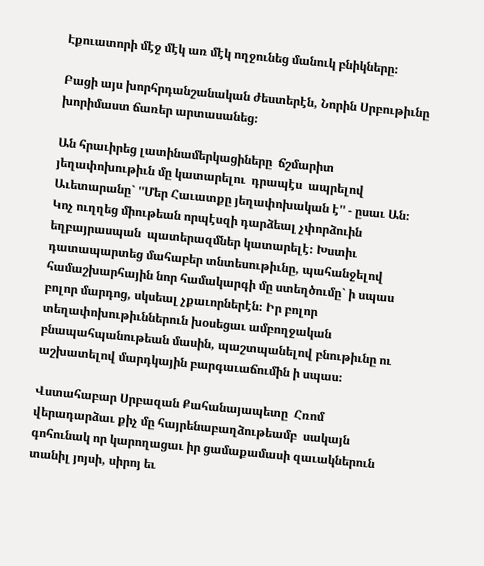Էքուատորի մէջ մէկ առ մէկ ողջունեց մանուկ բնիկները։

Բացի այս խորհրդանշանական ժեստերէն, Նորին Սրբութիւնը խորիմաստ ճառեր արտասանեց։

Ան հրաւիրեց լատինամերկացիները  ճշմարիտ յեղափոխութիւն մը կատարելու  դրապէս  ապրելով Աւետարանը` ''Մեր Հաւատքը յեղափոխական է'' - ըսաւ Ան։ Կոչ ուղղեց միութեան որպէսզի դարձեալ չփորձուին եղբայրասպան  պատերազմներ կատարելէ։ Խստիւ դատապարտեց մահաբեր տնտեսութիւնը, պահանջելով  համաշխարհային նոր համակարգի մը ստեղծումը` ի սպաս բոլոր մարդոց, սկսեալ չքաւորներէն։ Իր բոլոր տեղափոխութիւններուն խօսեցաւ ամբողջական բնապահպանութեան մասին, պաշտպանելով բնութիւնը ու աշխատելով մարդկային բարգաւաճումին ի սպաս։

Վստահաբար Սրբազան Քահանայապետը  Հռոմ վերադարձաւ քիչ մը հայրենաբաղձութեամբ  սակայն գոհունակ որ կարողացաւ իր ցամաքամասի զաւակներուն տանիլ յոյսի, սիրոյ եւ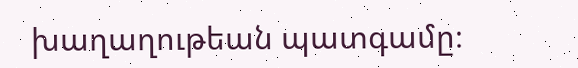խաղաղութեան պատգամը։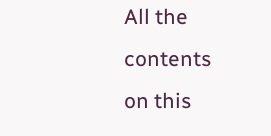All the contents on this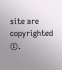site are copyrighted ©.